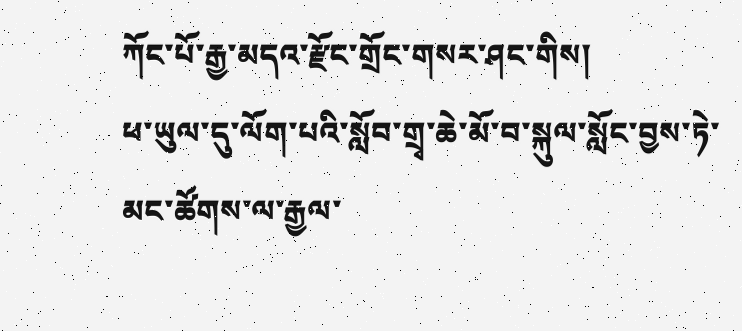ཀོང་པོ་རྒྱ་མདའ་རྫོང་གྲོང་གསར་ཤང་གིས།
ཕ་ཡུལ་དུ་ལོག་པའི་སློབ་གྲྭ་ཆེ་མོ་བ་སྐུལ་སློང་བྱས་ཏེ་མང་ཚོགས་ལ་རྒྱལ་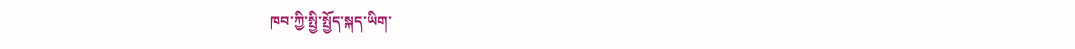ཁབ་ཀྱི་སྤྱི་སྤྱོད་སྐད་ཡིག་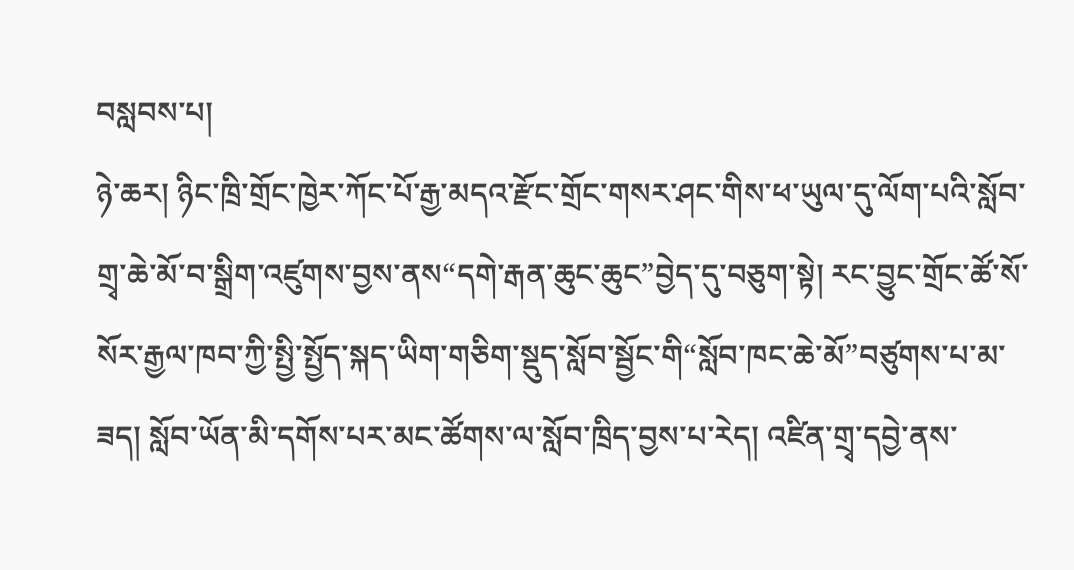བསླབས་པ།
ཉེ་ཆར། ཉིང་ཁྲི་གྲོང་ཁྱེར་ཀོང་པོ་རྒྱ་མདའ་རྫོང་གྲོང་གསར་ཤང་གིས་ཕ་ཡུལ་དུ་ལོག་པའི་སློབ་གྲྭ་ཆེ་མོ་བ་སྒྲིག་འཛུགས་བྱས་ནས“དགེ་རྒན་ཆུང་ཆུང”བྱེད་དུ་བཅུག་སྟེ། རང་བྱུང་གྲོང་ཚོ་སོ་སོར་རྒྱལ་ཁབ་ཀྱི་སྤྱི་སྤྱོད་སྐད་ཡིག་གཅིག་སྡུད་སློབ་སྦྱོང་གི“སློབ་ཁང་ཆེ་མོ”བཙུགས་པ་མ་ཟད། སློབ་ཡོན་མི་དགོས་པར་མང་ཚོགས་ལ་སློབ་ཁྲིད་བྱས་པ་རེད། འཛིན་གྲྭ་དབྱེ་ནས་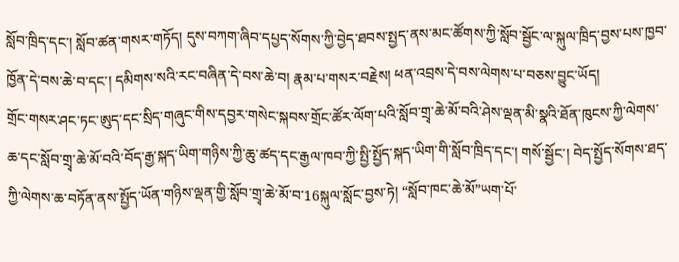སློབ་ཁྲིད་དང་། སློབ་ཚན་གསར་གཏོད། དུས་བཀག་ཞིབ་དཔྱད་སོགས་ཀྱི་བྱེད་ཐབས་སྤྱད་ནས་མང་ཚོགས་ཀྱི་སློབ་སྦྱོང་ལ་སྐུལ་ཁྲིད་བྱས་པས་ཁྱབ་ཁྱོན་དེ་བས་ཆེ་བ་དང་། དམིགས་སའི་རང་བཞིན་དེ་བས་ཆེ་བ། རྣམ་པ་གསར་བརྗེས། ཕན་འབྲས་དེ་བས་ལེགས་པ་བཅས་བྱུང་ཡོད།
གྲོང་གསར་ཤང་ཏང་ཨུད་དང་སྲིད་གཞུང་གིས་དབྱར་གསེང་སྐབས་གྲོང་ཚོར་ལོག་པའི་སློབ་གྲྭ་ཆེ་མོ་བའི་ཤེས་ལྡན་མི་སྣའི་ཐོན་ཁུངས་ཀྱི་ལེགས་ཆ་དང་སློབ་གྲྭ་ཆེ་མོ་བའི་བོད་རྒྱ་སྐད་ཡིག་གཉིས་ཀྱི་ཆུ་ཚད་དང་རྒྱལ་ཁབ་ཀྱི་སྤྱི་སྤྱོད་སྐད་ཡིག་གི་སློབ་ཁྲིད་དང་། གསོ་སྦྱོང་། བེད་སྤྱོད་སོགས་ཐད་ཀྱི་ལེགས་ཆ་བཏོན་ནས་སྤྱོད་ཡོན་གཉིས་ལྡན་གྱི་སློབ་གྲྭ་ཆེ་མོ་བ་16སྐུལ་སློང་བྱས་ཏེ། “སློབ་ཁང་ཆེ་མོ”ཡག་པོ་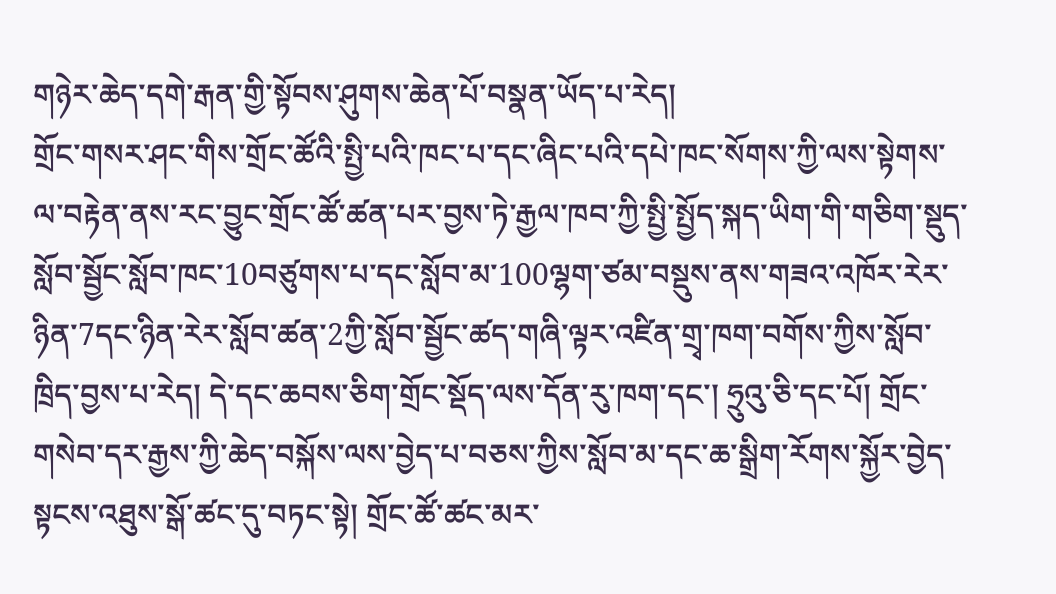གཉེར་ཆེད་དགེ་རྒན་གྱི་སྟོབས་ཤུགས་ཆེན་པོ་བསྣན་ཡོད་པ་རེད།
གྲོང་གསར་ཤང་གིས་གྲོང་ཚོའི་སྤྱི་པའི་ཁང་པ་དང་ཞིང་པའི་དཔེ་ཁང་སོགས་ཀྱི་ལས་སྟེགས་ལ་བརྟེན་ནས་རང་བྱུང་གྲོང་ཚོ་ཚན་པར་བྱས་ཏེ་རྒྱལ་ཁབ་ཀྱི་སྤྱི་སྤྱོད་སྐད་ཡིག་གི་གཅིག་སྡུད་སློབ་སྦྱོང་སློབ་ཁང་10བཙུགས་པ་དང་སློབ་མ་100ལྷག་ཙམ་བསྡུས་ནས་གཟའ་འཁོར་རེར་ཉིན་7དང་ཉིན་རེར་སློབ་ཚན་2ཀྱི་སློབ་སྦྱོང་ཚད་གཞི་ལྟར་འཛིན་གྲྭ་ཁག་བགོས་ཀྱིས་སློབ་ཁྲིད་བྱས་པ་རེད། དེ་དང་ཆབས་ཅིག་གྲོང་སྡོད་ལས་དོན་རུ་ཁག་དང་། ཧྲུའུ་ཅི་དང་པོ། གྲོང་གསེབ་དར་རྒྱས་ཀྱི་ཆེད་བསྐོས་ལས་བྱེད་པ་བཅས་ཀྱིས་སློབ་མ་དང་ཆ་སྒྲིག་རོགས་སྐྱོར་བྱེད་སྟངས་འཐུས་སྒོ་ཚང་དུ་བཏང་སྟེ། གྲོང་ཚོ་ཚང་མར་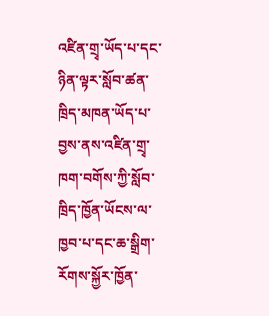འཛིན་གྲྭ་ཡོད་པ་དང་ཉིན་ལྟར་སློབ་ཚན་ཁྲིད་མཁན་ཡོད་པ་བྱས་ནས་འཛིན་གྲྭ་ཁག་བགོས་ཀྱི་སློབ་ཁྲིད་ཁྱོན་ཡོངས་ལ་ཁྱབ་པ་དང་ཆ་སྒྲིག་རོགས་སྐྱོར་ཁྱོན་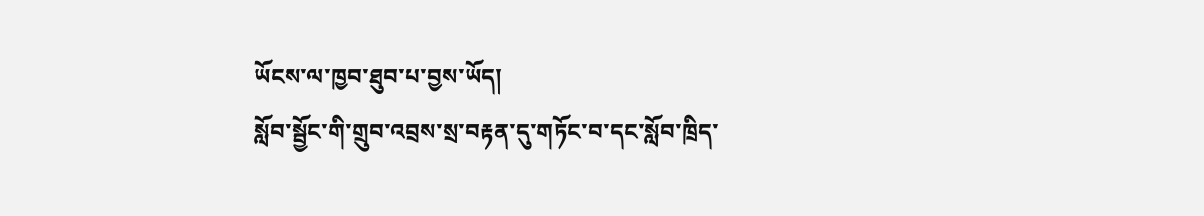ཡོངས་ལ་ཁྱབ་ཐུབ་པ་བྱས་ཡོད།
སློབ་སྦྱོང་གི་གྲུབ་འབྲས་སྲ་བརྟན་དུ་གཏོང་བ་དང་སློབ་ཁྲིད་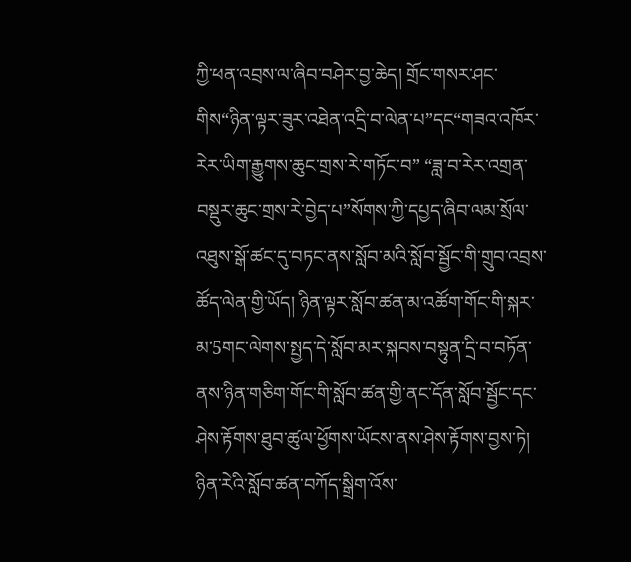ཀྱི་ཕན་འབྲས་ལ་ཞིབ་བཤེར་བྱ་ཆེད། གྲོང་གསར་ཤང་གིས“ཉིན་ལྟར་ཟུར་འཐེན་འདྲི་བ་ལེན་པ”དང“གཟའ་འཁོར་རེར་ཡིག་རྒྱུགས་ཆུང་གྲས་རེ་གཏོང་བ” “ཟླ་བ་རེར་འགྲན་བསྡུར་ཆུང་གྲས་རེ་བྱེད་པ”སོགས་ཀྱི་དཔྱད་ཞིབ་ལམ་སྲོལ་འཐུས་སྒོ་ཚང་དུ་བཏང་ནས་སློབ་མའི་སློབ་སྦྱོང་གི་གྲུབ་འབྲས་ཚོད་ལེན་གྱི་ཡོད། ཉིན་ལྟར་སློབ་ཚན་མ་འཚོག་གོང་གི་སྐར་མ་5གང་ལེགས་སྤྱད་དེ་སློབ་མར་སྐབས་བསྟུན་དྲི་བ་བཏོན་ནས་ཉིན་གཅིག་གོང་གི་སློབ་ཚན་གྱི་ནང་དོན་སློབ་སྦྱོང་དང་ཤེས་རྟོགས་ཐུབ་ཚུལ་ཕྱོགས་ཡོངས་ནས་ཤེས་རྟོགས་བྱས་ཏེ། ཉིན་རེའི་སློབ་ཚན་བཀོད་སྒྲིག་འོས་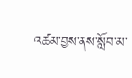འཚམ་བྱས་ནས་སློབ་མ་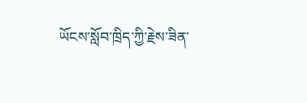ཡོངས་སློབ་ཁྲིད་ཀྱི་རྗེས་ཟིན་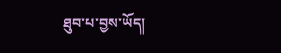ཐུབ་པ་བྱས་ཡོད།